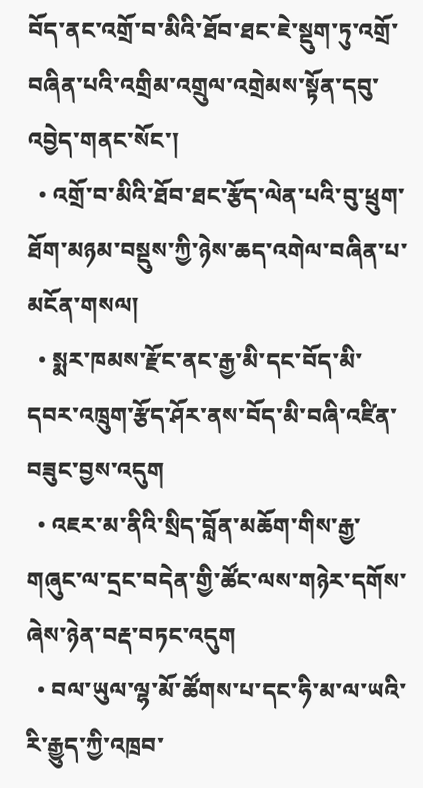བོད་ནང་འགྲོ་བ་མིའི་ཐོབ་ཐང་ཇེ་སྡུག་ཏུ་འགྲོ་བཞིན་པའི་འགྲིམ་འགྲུལ་འགྲེམས་སྟོན་དབུ་འབྱེད་གནང་སོང་།
  • འགྲོ་བ་མིའི་ཐོབ་ཐང་རྩོད་ལེན་པའི་བུ་ཕྲུག་ཐོག་མཉམ་བསྡུས་ཀྱི་ཉེས་ཆད་འགེལ་བཞིན་པ་མངོན་གསལ།
  • སྨར་ཁམས་རྫོང་ནང་རྒྱ་མི་དང་བོད་མི་དབར་འཁྲུག་རྩོད་ཤོར་ནས་བོད་མི་བཞི་འཛིན་བཟུང་བྱས་འདུག
  • འཇར་མ་ནིའི་སྲིད་བློན་མཆོག་གིས་རྒྱ་གཞུང་ལ་དྲང་བདེན་གྱི་ཚོང་ལས་གཉེར་དགོས་ཞེས་ཉེན་བརྡ་བཏང་འདུག
  • བལ་ཡུལ་ལྷ་མོ་ཚོགས་པ་དང་ཧི་མ་ལ་ཡའི་རི་རྒྱུད་ཀྱི་འཁྲབ་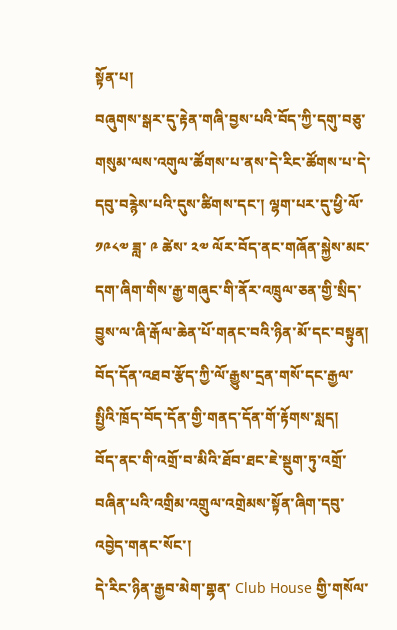སྟོན་པ།
བཞུགས་སྒར་དུ་རྟེན་གཞི་བྱས་པའི་བོད་ཀྱི་དགུ་བཅུ་གསུམ་ལས་འགུལ་ཚོགས་པ་ནས་དེ་རིང་ཚོགས་པ་དེ་དབུ་བརྙེས་པའི་དུས་ཚིགས་དང་། ལྷག་པར་དུ་ཕྱི་ལོ་ ༡༩༨༧ ཟླ་ ༩ ཚེས་ ༢༧ ལོར་བོད་ནང་གཞོན་སྐྱེས་མང་དག་ཞིག་གིས་རྒྱ་གཞུང་གི་ནོར་འཁྲུལ་ཅན་གྱི་སྲིད་བྱུས་ལ་ཞི་རྒོལ་ཆེན་པོ་གནང་བའི་ཉིན་མོ་དང་བསྟུན།  བོད་དོན་འཐབ་རྩོད་ཀྱི་ལོ་རྒྱུས་དྲན་གསོ་དང་རྒྱལ་སྤྱིའི་ཁྲོད་བོད་དོན་གྱི་གནད་དོན་གོ་རྟོགས་སླད།   བོད་ནང་གི་འགྲོ་བ་མིའི་ཐོབ་ཐང་ཇེ་སྡུག་ཏུ་འགྲོ་བཞིན་པའི་འགྲིམ་འགྲུལ་འགྲེམས་སྟོན་ཞིག་དབུ་འབྱེད་གནང་སོང་།
དེ་རིང་ཉིན་རྒྱབ་མེག་གྷན་ Club House གྱི་གསོལ་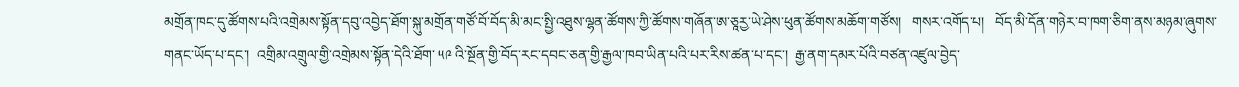མགྲོན་ཁང་དུ་ཚོགས་པའི་འགྲེམས་སྟོན་དབུ་འབྱེད་ཐོག་སྐུ་མགྲོན་གཙོ་བོ་བོད་མི་མང་སྤྱི་འཐུས་ལྷན་ཚོགས་ཀྱི་ཚོགས་གཞོན་ཨ་ཅཱརྱ་ཡེ་ཤེས་ཕུན་ཚོགས་མཆོག་གཙོས།   གསར་འགོད་པ།   བོད་མི་དོན་གཉེར་བ་ཁག་ཅིག་ནས་མཉམ་ཞུགས་གནང་ཡོད་པ་དང་།  འགྲིམ་འགྲུལ་གྱི་འགྲེམས་སྟོན་དེའི་ཐོག་ ༥༩ འི་སྔོན་གྱི་བོད་རང་དབང་ཅན་གྱི་རྒྱལ་ཁབ་ཡིན་པའི་པར་རིས་ཚན་པ་དང་།  རྒྱ་ནག་དམར་པོའི་བཙན་འཛུལ་བྱེད་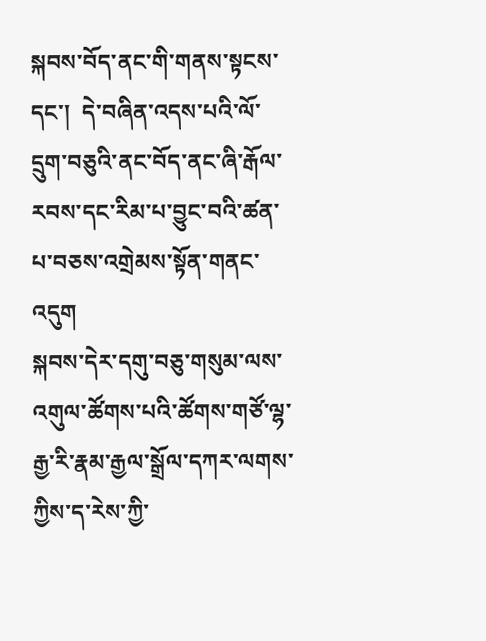སྐབས་བོད་ནང་གི་གནས་སྟངས་དང་།  དེ་བཞིན་འདས་པའི་ལོ་དྲུག་བཅུའི་ནང་བོད་ནང་ཞི་རྒོལ་རབས་དང་རིམ་པ་བྱུང་བའི་ཚན་པ་བཅས་འགྲེམས་སྟོན་གནང་འདུག
སྐབས་དེར་དགུ་བཅུ་གསུམ་ལས་འགུལ་ཚོགས་པའི་ཚོགས་གཙོ་ལྷ་རྒྱ་རི་རྣམ་རྒྱལ་སྒྲོལ་དཀར་ལགས་ཀྱིས་ད་རེས་ཀྱི་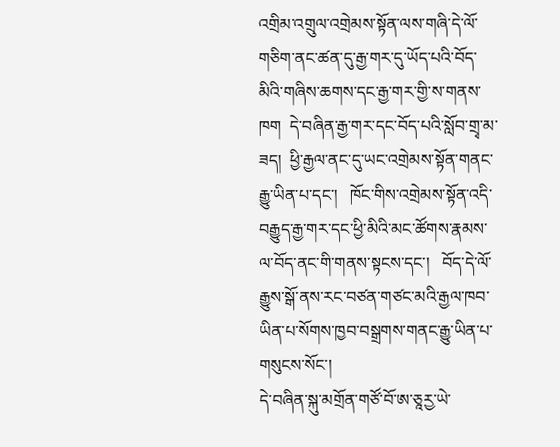འགྲིམ་འགྲུལ་འགྲེམས་སྟོན་ལས་གཞི་དེ་ལོ་གཅིག་ནང་ཚན་དུ་རྒྱ་གར་དུ་ཡོད་པའི་བོད་མིའི་གཞིས་ཆགས་དང་རྒྱ་གར་གྱི་ས་གནས་ཁག  དེ་བཞིན་རྒྱ་གར་དང་བོད་པའི་སློབ་གྲྭ་མ་ཟད།  ཕྱི་རྒྱལ་ནང་དུ་ཡང་འགྲེམས་སྟོན་གནང་རྒྱུ་ཡིན་པ་དང་།   ཁོང་གིས་འགྲེམས་སྟོན་འདི་བརྒྱུད་རྒྱ་གར་དང་ཕྱི་མིའི་མང་ཚོགས་རྣམས་ལ་བོད་ནང་གི་གནས་སྟངས་དང་།   བོད་དེ་ལོ་རྒྱུས་སྒོ་ནས་རང་བཙན་གཙང་མའི་རྒྱལ་ཁབ་ཡིན་པ་སོགས་ཁྱབ་བསྒྲགས་གནང་རྒྱུ་ཡིན་པ་གསུངས་སོང་།
དེ་བཞིན་སྐུ་མགྲོན་གཙོ་བོ་ཨ་ཅཱརྱ་ཡེ་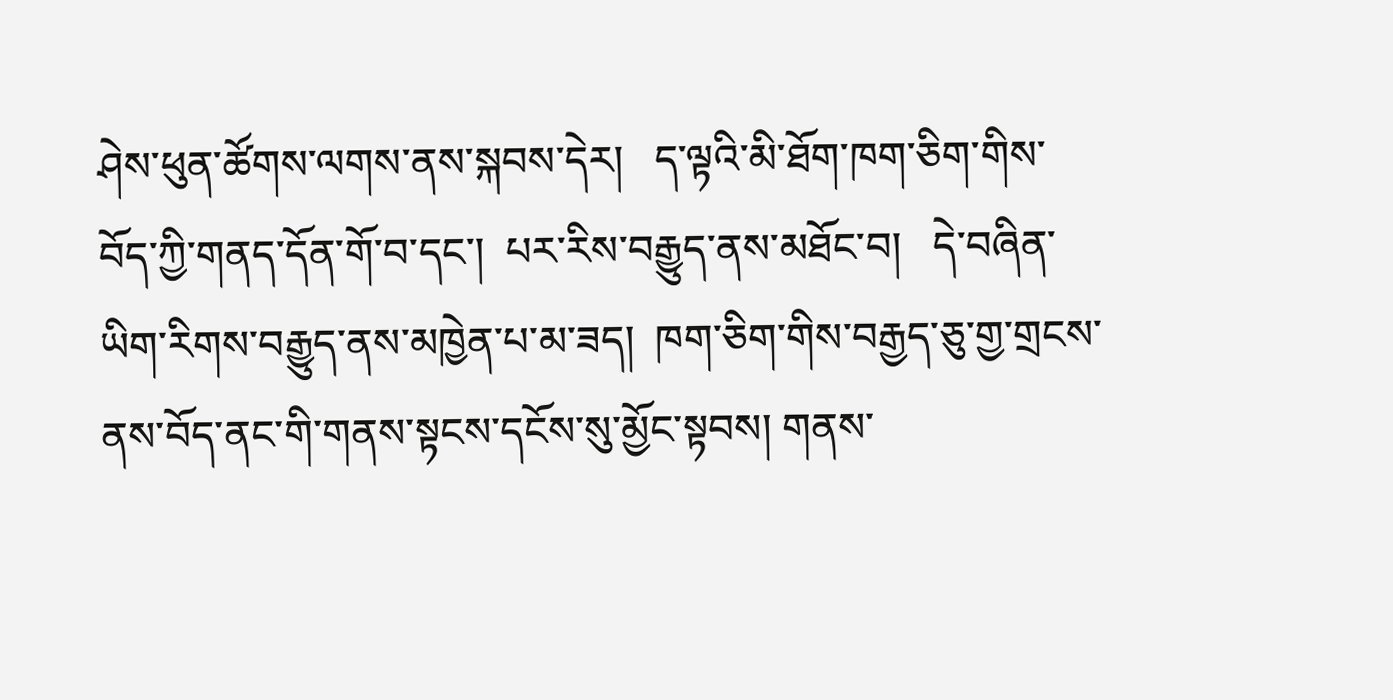ཤེས་ཕུན་ཚོགས་ལགས་ནས་སྐབས་དེར།   ད་ལྟའི་མི་ཐོག་ཁག་ཅིག་གིས་བོད་ཀྱི་གནད་དོན་གོ་བ་དང་།  པར་རིས་བརྒྱུད་ནས་མཐོང་བ།   དེ་བཞིན་ཡིག་རིགས་བརྒྱུད་ནས་མཁྱེན་པ་མ་ཟད།  ཁག་ཅིག་གིས་བརྒྱད་ཅུ་གྱ་གྲངས་ནས་བོད་ནང་གི་གནས་སྟངས་དངོས་སུ་མྱོང་སྟབས། གནས་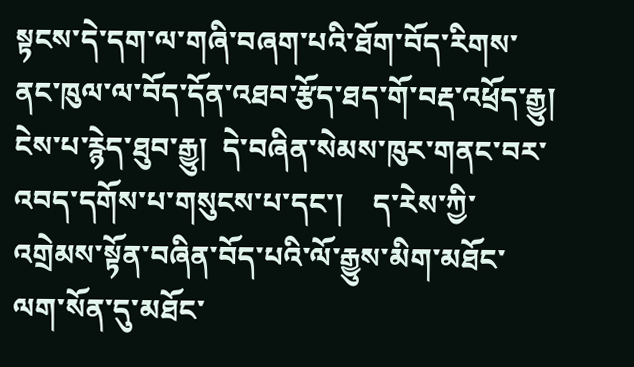སྟངས་དེ་དག་ལ་གཞི་བཞག་པའི་ཐོག་བོད་རིགས་ནང་ཁུལ་ལ་བོད་དོན་འཐབ་རྩོད་ཐད་གོ་བརྡ་འཕྲོད་རྒྱུ།  ངེས་པ་རྙེད་ཐུབ་རྒྱུ།  དེ་བཞིན་སེམས་ཁུར་གནང་བར་འབད་དགོས་པ་གསུངས་པ་དང་།    ད་རེས་ཀྱི་འགྲེམས་སྟོན་བཞིན་བོད་པའི་ལོ་རྒྱུས་མིག་མཐོང་ལག་སོན་དུ་མཐོང་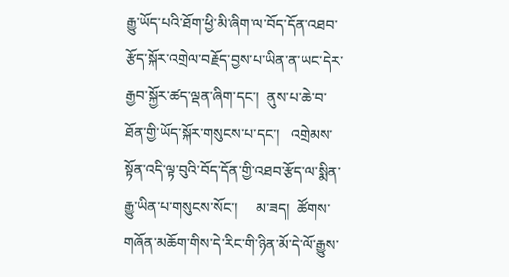རྒྱུ་ཡོད་པའི་ཐོག་ཕྱི་མི་ཞིག་ལ་བོད་དོན་འཐབ་རྩོད་སྐོར་འགྲེལ་བརྗོད་བྱས་པ་ཡིན་ན་ཡང་དེར་རྒྱབ་སྐྱོར་ཚད་ལྡན་ཞིག་དང་།  ནུས་པ་ཆེ་བ་ཐོན་གྱི་ཡོད་སྐོར་གསུངས་པ་དང་།   འགྲེམས་སྟོན་འདི་ལྟ་བུའི་བོད་དོན་གྱི་འཐབ་རྩོད་ལ་སྨིན་རྒྱུ་ཡིན་པ་གསུངས་སོང་།     མ་ཟད།  ཚོགས་གཞོན་མཆོག་གིས་དེ་རིང་གི་ཉིན་མོ་དེ་ལོ་རྒྱུས་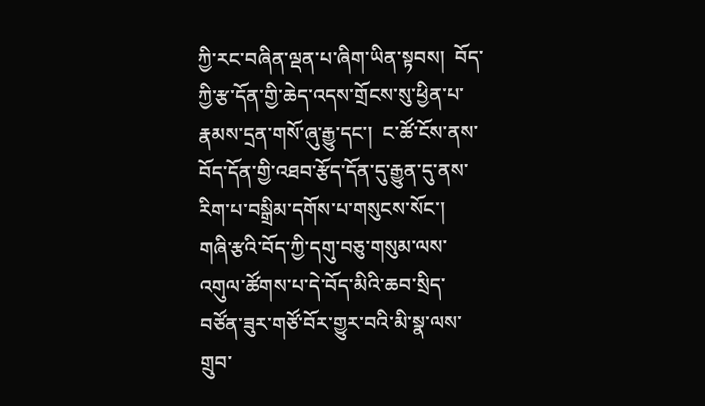ཀྱི་རང་བཞིན་ལྡན་པ་ཞིག་ཡིན་སྟབས།  བོད་ཀྱི་རྩ་དོན་གྱི་ཆེད་འདས་གྲོངས་སུ་ཕྱིན་པ་རྣམས་དྲན་གསོ་ཞུ་རྒྱུ་དང་།  ང་ཚོ་ངོས་ནས་བོད་དོན་གྱི་འཐབ་རྩོད་དོན་དུ་རྒྱུན་དུ་ནས་རིག་པ་བསྒྲིམ་དགོས་པ་གསུངས་སོང་།
གཞི་རྩའི་བོད་ཀྱི་དགུ་བཅུ་གསུམ་ལས་འགུལ་ཚོགས་པ་དེ་བོད་མིའི་ཆབ་སྲིད་བཙོན་ཟུར་གཙོ་བོར་གྱུར་བའི་མི་སྣ་ལས་གྲུབ་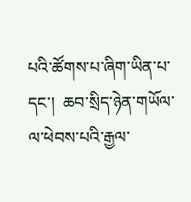པའི་ཚོགས་པ་ཞིག་ཡིན་པ་དང་།  ཆབ་སྲིད་ཉེན་གཡོལ་ལ་ཕེབས་པའི་རྒྱལ་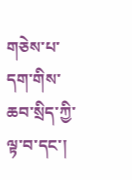གཅེས་པ་དག་གིས་ཆབ་སྲིད་ཀྱི་ལྟ་བ་དང་།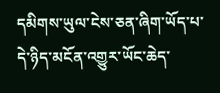དམིགས་ཡུལ་ངེས་ཅན་ཞིག་ཡོད་པ་དེ་ཉིད་མངོན་འགྱུར་ཡོང་ཆེད་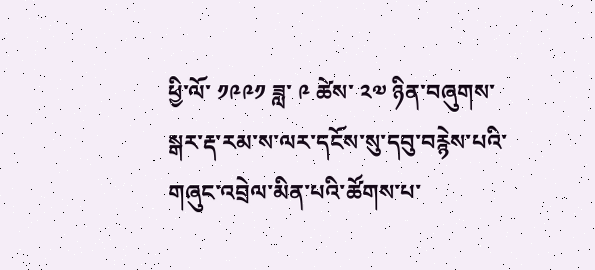ཕྱི་ལོ་ ༡༩༩༡ ཟླ་ ༩ ཚེས་ ༢༧ ཉིན་བཞུགས་སྒར་རྡ་རམ་ས་ལར་དངོས་སུ་དབུ་བརྙེས་པའི་གཞུང་འབྲེལ་མིན་པའི་ཚོགས་པ་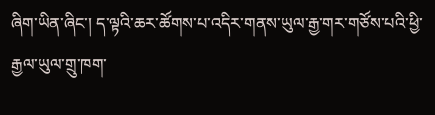ཞིག་ཡིན་ཞིང་། ད་ལྟའི་ཆར་ཚོགས་པ་འདིར་གནས་ཡུལ་རྒྱ་གར་གཙོས་པའི་ཕྱི་རྒྱལ་ཡུལ་གྲུ་ཁག་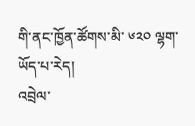གི་ནང་ཁྱོན་ཚོགས་མི་ ༦༢༠ ལྷག་ཡོད་པ་རེད།
འབྲེལ་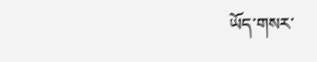ཡོད་གསར་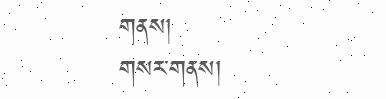གནས།
གསར་གནས།